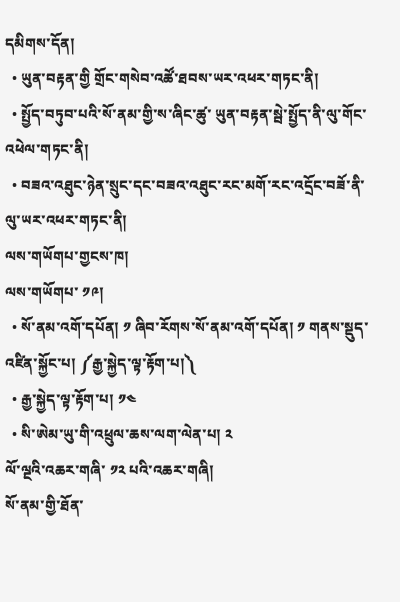དམིགས་དོན།
  • ཡུན་བརྟན་གྱི གྲོང་གསེབ་འཚོ་ཐབས་ཡར་འཕར་གཏང་ནི།
  • སྤྱོད་བཏུབ་པའི་སོ་ནམ་གྱི་ས་ཞིང་ཚུ་ ཡུན་བརྟན་སྦེ་སྤྱོད་ནི་ལུ་གོང་འཕེལ་གཏང་ནི།
  • བཟའ་འཐུང་ཉེན་སྲུང་དང་བཟའ་འཐུང་རང་མགོ་རང་འདྲོང་བཟོ་ནི་ལུ་ཡར་འཕར་གཏང་ནི།
ལས་གཡོགཔ་གྱངས་ཁ།
ལས་གཡོགཔ་ ༡༩།
  • སོ་ནམ་འགོ་དཔོན། ༡ ཞིབ་རོགས་སོ་ནམ་འགོ་དཔོན། ༡ གནས་སྡུད་འཛིན་སྐྱོང་པ། ༼རྒྱ་སྐྱེད་ལྟ་རྟོག་པ།༽
  • རྒྱ་སྐྱེད་ལྟ་རྟོག་པ། ༡༤
  • སི་ཨེམ་ཡུ་གི་འཕྲུལ་ཆས་ལག་ལེན་པ། ༢
ལོ་ལྔའི་འཆར་གཞི་ ༡༢ པའི་འཆར་གཞི།
སོ་ནམ་གྱི་ཐོན་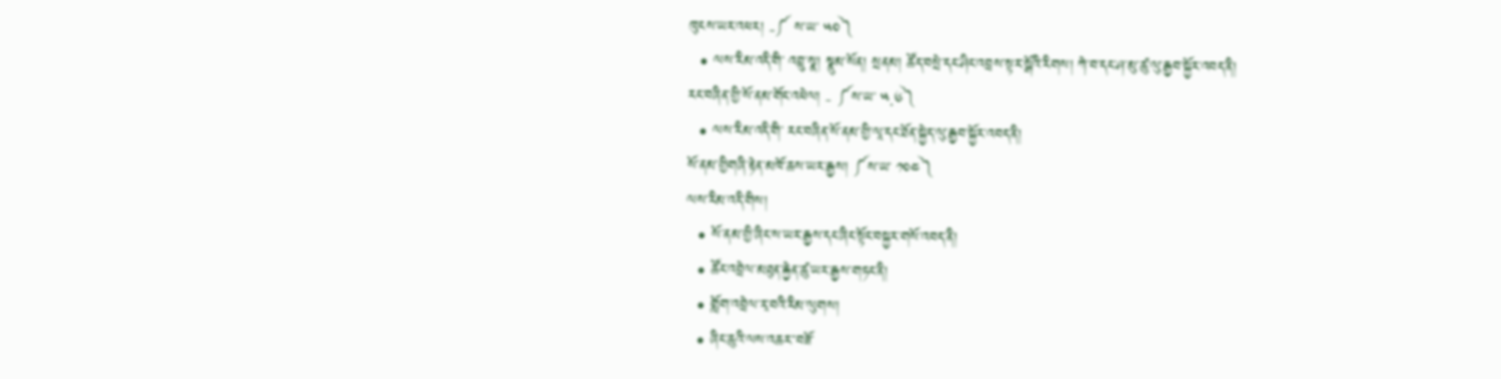ཁུངས་ཡར་འཕར། -༼ ས་ཡ་ ༥༠༽
  • ལས་རིམ་འདི་གི་ འབྲུ་སྣ། སྣུམ་སོན། སྲནམ། ཚོད་བསྲེ་དང་ཤིང་འབྲས་སྟར་སྒོའི་རིགས། ཀེ་བ་དང་ཤ་མུ་ཚུ་ལུ་རྒྱབ་སྐྱོར་འབད་ནི།
རང་བཞིན་གྱི་སོ་ནམ་གོང་འཕེལ། - ༼ས་ཡ་ ༥.༦༽
  • ལས་རིམ་འདི་གི་ རང་བཞིན་སོ་ནམ་གྱི་ལཱ་དང་ཐོན་སྐྱེད་ལུ་རྒྱབ་སྐྱོར་འབད་ནི།
སོ་ནམ་གྱིགཞི་རྟེན་མཁོ་ཆས་ཡར་རྒྱས། ༼ས་ཡ་ ༡༠༤༽
ལས་རིམ་འདི་གིས།
  • སོ་ནམ་གྱི་ཞིང་ས་ཡར་རྒྱས་དང་ཞིང་སྟོང་བསྐྱར་གསོ་འབད་ནི།
  • ཚོང་འབྲེལ་མཐུན་རྐྱེན་ཚུ་ཡར་རྒྱས་གཏང་ནི།
  • གློག་འབྲེལ་རྭ་བའི་རིམ་ལུགས།
  • ཞིང་ཆུའི་ལས་འཆར་་བཟོ་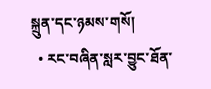སྐྲུན་དང་ཉམས་གསོ།
  • རང་བཞིན་སླར་བྱུང་ཐོན་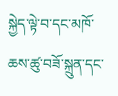སྐྱེད་ལྟེ་བ་དང་མཁོ་ཆས་ཚུ་བཟོ་སྐྲུན་དང་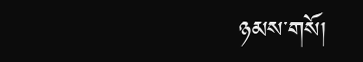ཉམས་གསོ།